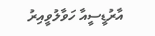އާރުޑީސީއާ ހަވާލުވީއިރު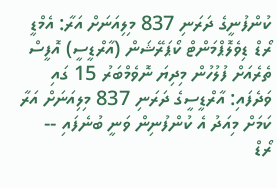ކުންފުނީގެ ދަރަނި 837 މިލިއަނަށް އަރާ: އެމްޑީ
ރޯޑް ޑިވެލޮޕްމަންޓް ކޯޕަރޭޝަން (އާރްޑީސީ) އޮފީސް ތެރެއަށް ފުލުހުން މިދިޔަ ނޮވެމްބަރު 15 ގައި ވަދެފައި: އާރްޑީސީގެ ދަރަނި 837 މިލިއަނަށް އަރާ ކަމަށް މިއަދު އެ ކުންފުނިން ވަނީ ބުނެފައި --
ރޯޑް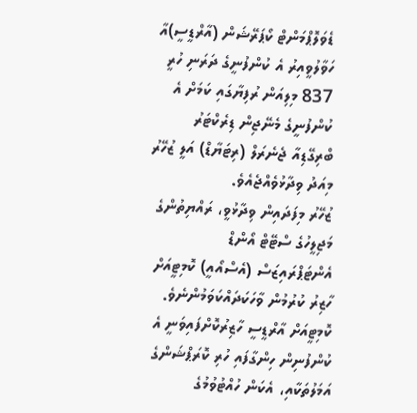ޑެވަލޮޕްމަންޓް ކޯޕަރޭޝަން (އާރްޑީސީ)އާ ހަވާލުވީއިރު އެ ކުންފުނީގެ ދަރަނި ހުރީ 837 މިލިއަން ރުފިޔާގައި ކަމަށް އެ ކުންފުނީގެ މެނޭޖިން ޑިރެކްޓަރު ބްރިގޭޑިއާ ޖެނެރަލް (ރިޓަޔާޑް) އަލީ ޒުހޭރު މިއަދު ވިދާޅުވެއްޖެއެވެ.
ޒުހޭރު މިފަދައިން ވިދާޅުވީ، ރައްޔިތުންގެ މަޖިލީހުގެ ސްޓޭޓް އޯންޑް އެންޓަޕްރައިޒަސް (އެސްއޯއީ) ކޮމިޓީއަށް ހާޒިރު ކުރުމުން ވާހަކަދައްކަވަމުންނެވެ.
ކޮމިޓީއަށް އާރްޑީސީ ހާޒިރުކޮށްފައިވަނީ އެ ކުންފުނިން ހިންގާފައި ހުރި ކޮރަޕްޝަންގެ އަމަލުތަކާއި، އެކަން ހުއްޓުވުމުގެ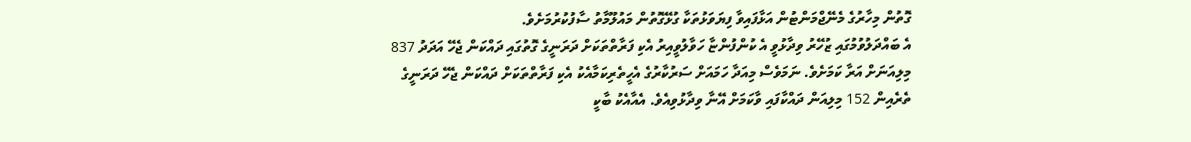ގޮތުން މިހާރުގެ މެނޭޖްމަންޓުން އަޅާފައިވާ ފިޔަވަޅުތަކާ ގުޅޭގޮތުން މައުލޫމާތު ސާފުކުރުމަށެވެ.
އެ ބައްދަލުވުމުގައި ޒުހޭރު ވިދާޅުވީ އެ ކުންފުންޏާ ހަވާލުވީއިރު އެކި ފަރާތްތަކަށް ދަރަނީގެ ގޮތުގައި ދައްކަން ޖެހޭ އަދަދު 837 މިލިއަނަށް އަރާ ކަމަށެވެ. ނަމަވެސް މިއަދާ ހަމައަށް ސަރުކާރުގެ އެހީތެރިކަމާއެކު އެކި ފަރާތްތަކަށް ދައްކަން ޖެހޭ ދަރަނީގެ ތެރެއިން 152 މިލިއަން ދައްކާފައި ވާކަމަށް އޭނާ ވިދާޅުވިއެވެ. އެއާއެކު ބާކީ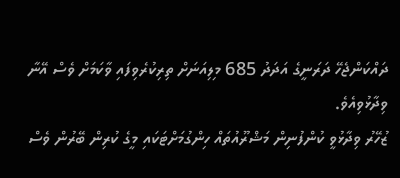ދައްކަންޖެހޭ ދަރަނީގެ އަދަދު 685 މިލިއަނަށް ތިރިކުރެވިފައި ވާކަމަށް ވެސް އޭނާ ވިދާޅުވިއެވެ.
ޒުހޭރު ވިދާޅުވީ ކުންފުނިން މަޝްރޫއުތައް ހިންގުމަށްޓަކައި މީގެ ކުރިން ބޭރުން ވެސް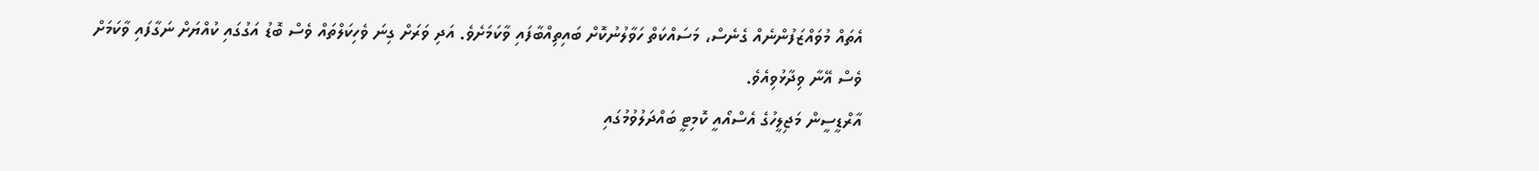އެތައް މުވައްޒަފުންނެއް ގެނެސް، މަސައްކަތް ހަވާލުނުކޮށް ބައިތިއްބާފައި ވާކަމަށެވެ. އަދި ވަރަށް ގިނަ ވެހިކަލްތައް ވެސް ބޮޑު އަގުގައި ކުއްޔަށް ނަގާފައި ވާކަމަށް ވެސް އޭނާ ވިދާޅުވިއެވެ.
އާރްޑީސީން މަޖިލީހުގެ އެސްއޯއީ ކޮމިޓީ ބައްދަލުވުމުގައި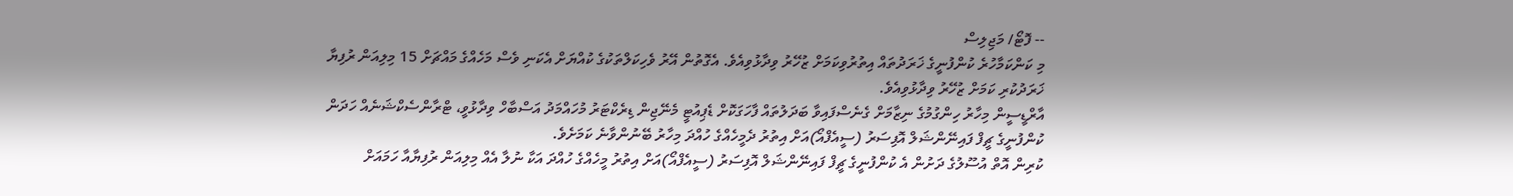-- ފޮޓޯ/ މަޖިލިސް
މި ކަންކަމާހުރެ ކުންފުނީގެ ޚަރަދުތައް އިތުރުވިކަމަށް ޒުހޭރު ވިދާޅުވިއެވެ. އެގޮތުން އޭރު ވެހިކަލްތަކުގެ ކުއްޔަށް އެކަނި ވެސް މަހެއްގެ މައްޗަށް 15 މިލިއަން ރުފިޔާ ޚަރަދުކުރި ކަމަށް ޒުހޭރު ވިދާޅުވިއެވެ.
އާރްޑީސީން މިހާރު ހިންގުމުގެ ނިޒާމަށް ގެނެސްފައިވާ ބަދަލުތައް ފާހަގަކޮށް ޑެޕިއުޓީ މެނޭޖިން ޑިރެކްޓަރު މުހައްމަދު އަސްބާހް ވިދާޅުވީ، ޓްރާންސެކްޝަނެއް ހަދަން ކުންފުނީގެ ޗީފް ފައިނޭންޝަލް އޮފިސަރު (ސީއެފްއޯ)އަށް އިތުރު ދެމީހެއްގެ ހުއްދަ މިހާރު ބޭނުންވާނެ ކަމަށެވެ.
ކުރިން އޮތް އުސޫލުގެ ދަށުން އެ ކުންފުނީގެ ޗީފް ފައިނޭންޝަލް އޮފިސަރު (ސީއެފްއޯ)އަށް އިތުރު މީހެއްގެ ހުއްދަ އަކާ ނުލާ އެއް މިލިއަން ރުފިޔާއާ ހަމައަށް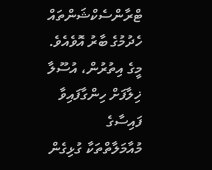ޓްރާންސެކްޝަންތައް ހެދުމުގެ ބާރު އޮވެއެވެ.
މީގެ އިތުރުން، އުސޫލާ ޚިލާފަށް ހިންގާފައިވާ ފައިސާގެ މުއާމަލާތްތަކާ ގުޅިގެން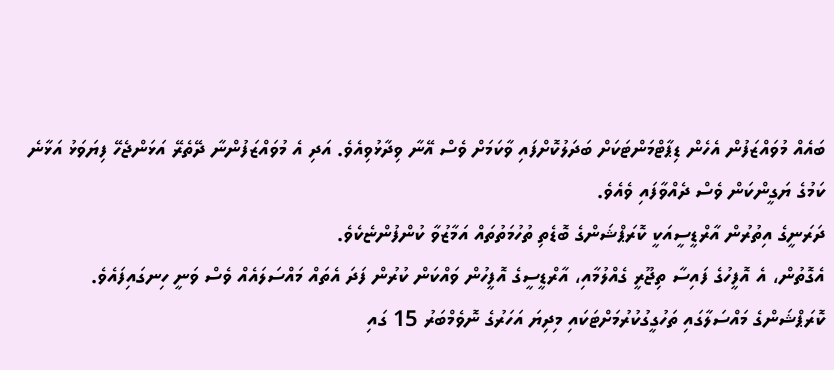ބައެއް މުވައްޒަފުން އެހެން ޑިޕާޓްމަންޓަކަށް ބަދަލުކޮށްފައި ވާކަމަށް ވެސް އޭނާ ވިދާޅުވިއެވެ. އަދި އެ މުވައްޒަފުންނާ ދޭތެރޭ އަޅަންޖެހޭ ފިޔަވަޅު އަޅާނެ ކަމުގެ ޔަގީންކަން ވެސް ދެއްވާފައި ވެއެވެ.
ދަރަނީގެ އިތުރުން އާރްޑީސީއަކީ ކޮރަޕްޝަންގެ ބޮޑެތި ތުހުމަތުތައް އަމާޒުވާ ކުންފުންޏެކެވެ.
އެގޮތުން، އެ އޮފީހުގެ ފައިސާ ތިޖޫރީ ގެއްލުމާއި، އާރްޑީސީގެ އޮފީހުން ވައްކަން ކުރުން ފަދަ އެތައް މައްސަލައެއް ވެސް ވަނީ ހިނގައިފައެވެ.
ކޮރަޕްޝަންގެ މައްސަލާގައި ތަހުގީގުކުރުމަށްޓަކައި މިދިޔަ އަހަރުގެ ނޮވެމްބަރު 15 ގައި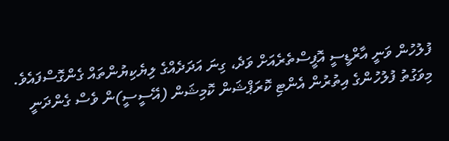ފުލުހުން ވަނީ އާރްޑީސީ އޮފީސްތެރެއަށް ވަދެ، ގިނަ އަދަދެއްގެ ލިޔެކިޔުންތައް ގެންގޮސްފައެވެ.
މިވަގުތު ފުލުހުންގެ އިތުރުން އެންޓި ކޮރަޕްޝަން ކޮމިޝަން (އޭސީސީ)ން ވެސް ގެންދަނީ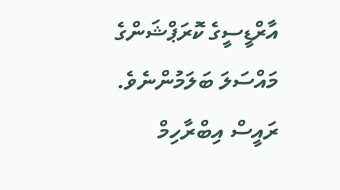އާރްޑީސީގެ ކޮރަޕްޝަންގެ މައްސަލަ ބަލަމުންނެވެ.
ރައީސް އިބްރާހިމް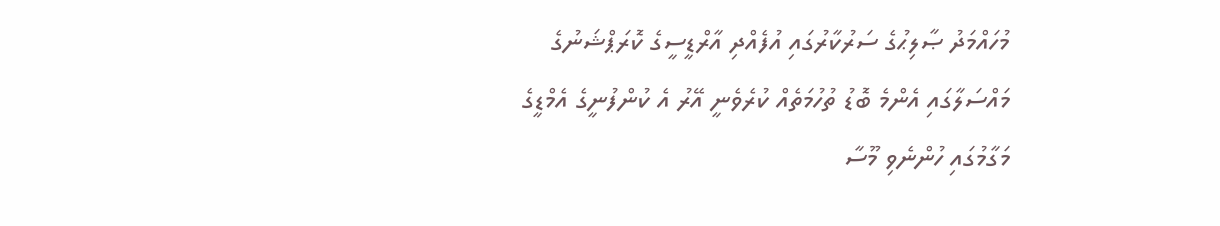މުހައްމަދު ޞާލިޙުގެ ސަރުކާރުގައި އުފެއްދި އާރްޑީސީގެ ކޮރަޕްޝަނުގެ މައްސަލާގައި އެންމެ ބޮޑު ތުހުމަތެއް ކުރެވެނީ އޭރު އެ ކުންފުނީގެ އެމްޑީގެ މަގާމުގައި ހުންނެވި މޫސާ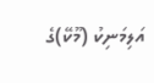އަލިމަނިކު (މޫކޭ)ގެ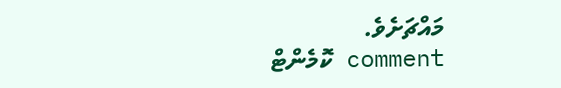މައްޗަށެވެ.
comment ކޮމެންޓް